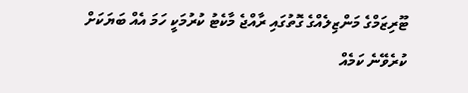ޓޫރިޒަމްގެ މަންޒިލެއްގެ ގޮތުގައި ރާއްޖެ މާކެޓު ކުރުމަކީ ހަމަ އެއް ބަޔަކަށް ކުރެވޭނެ ކަމެއް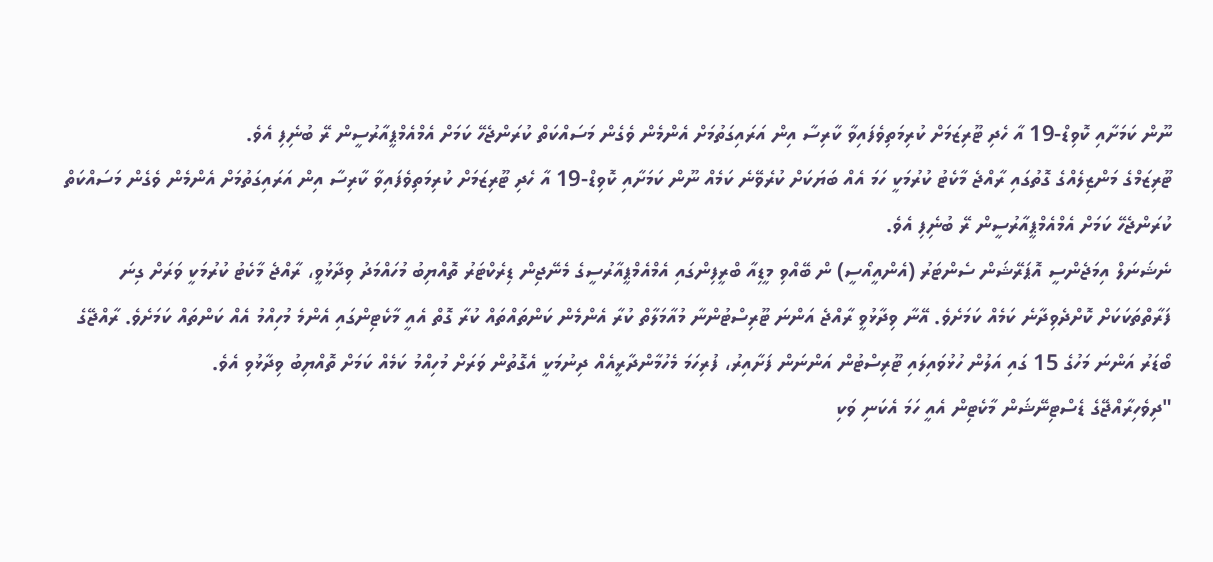ނޫން ކަމަށާއި ކޮވިޑް-19 އާ ހެދި ޓޫރިޒަމަށް ކުރިމަތިވެފައިވާ ކާރިސާ އިން އަރައިގަތުމަށް އެންމެން ވެގެން މަސައްކަތް ކުރަންޖެހޭ ކަމަށް އެމްއެމްޕީއާރުސީން ރޭ ބުނެިފި އެވެ.
ޓޫރިޒަމްގެ މަންޒިލެއްގެ ގޮތުގައި ރާއްޖެ މާކެޓު ކުރުމަކީ ހަމަ އެއް ބަޔަކަށް ކުރެވޭނެ ކަމެއް ނޫން ކަމަށާއި ކޮވިޑް-19 އާ ހެދި ޓޫރިޒަމަށް ކުރިމަތިވެފައިވާ ކާރިސާ އިން އަރައިގަތުމަށް އެންމެން ވެގެން މަސައްކަތް ކުރަންޖެހޭ ކަމަށް އެމްއެމްޕީއާރުސީން ރޭ ބުނެިފި އެވެ.
ނެޝަނަލް އިމަޖެންސީ އޮޕަރޭޝަން ސެންޓަރު (އެންއީއޯސީ) ން ބޭއްވި މީޑިއާ ބްރީފިންގައި އެމްއެމްޕީއާރުސީގެ މެނޭޖިން ޑިރެކްޓަރު ތޮއްޔިބު މުހައްމަދު ވިދާޅުވީ، ރާއްޖެ މާކެޓު ކުރުމަކީ ވަރަށް ގިނަ ފަރާތްތަކަކަށް ކޮށްދެވިދާނެ ކަމެއް ކަމަށެވެ. އޭނާ ވިދާޅުވީ ރާއްޖެ އަންނަ ޓޫރިސްޓުންނާ މުއާމަލާތް ކުރާ އެންމެން ކަންތައްތައް ކުރާ ގޮތް އެއީ މާކެޓިންގައި އެންމެ މުހިއްމު އެއް ކަންތައް ކަމަށެވެ. ރާއްޖޭގެ ބޯޑަރު އަންނަ މަހުގެ 15 ގައި އަލުން ހުޅުވައިލައި ޓޫރިސްޓުން އަންނަން ފަށާއިރު، ފުރިހަމަ މެހުމާންދާރީއެއް ދިނުމަކީ އެގޮތުން ވަރަށް މުހިއްމު ކަމެއް ކަމަށް ތޮއްޔިބު ވިދާޅުވި އެވެ.
"ދިވެހިރާއްޖޭގެ ޑެސްޓިނޭޝަން މާކެޓިން އެއީ ހަމަ އެކަނި ވަކި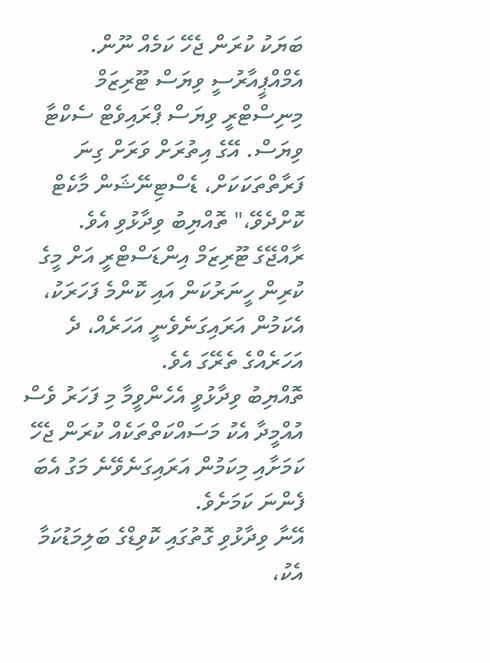ބަޔަކު ކުރަން ޖެހޭ ކަމެއް ނޫން. އެމްއްޕީއާރުސީ ވިޔަސް ޓޫރިޒަމް މިނިސްޓްރީ ވިޔަސް ޕްރައިވެޓް ސެކްޓާ ވިޔަސް. އޭގެ އިތުރަށް ވަރަށް ގިނަ ފަރާތްތަކަކަށް، ޑެސްޓިނޭޝަން މާކެޓް ކޮށްދެވޭ،" ތޮއްޔިބު ވިދާޅުވި އެވެ.
ރާއްޖޭގެ ޓޫރިޒަމް އިންޑަސްޓްރީ އަށް މީގެ ކުރިން ހީނަރުކަން އައި ކޮންމެ ފަހަރަކު، އެކަމުން އަރައިގަނެވެނީ އަހަރެއް، ދެ އަހަރެއްގެ ތެރޭގަ އެވެ.
ތޮއްޔިބު ވިދާޅުވީ އެހެންވީމާ މި ފަހަރު ވެސް އުއްމީދާ އެކު މަސައްކަތްތަކެއް ކުރަން ޖެހޭ ކަމަށާއި މިކަމުން އަރައިގަނެވޭނެ މަގު އެބަ ފެންނަ ކަމަށެވެ.
އޭނާ ވިދާޅުވި ގޮތުގައި ކޮވިޑްގެ ބަލިމަޑުކަމާ އެކު،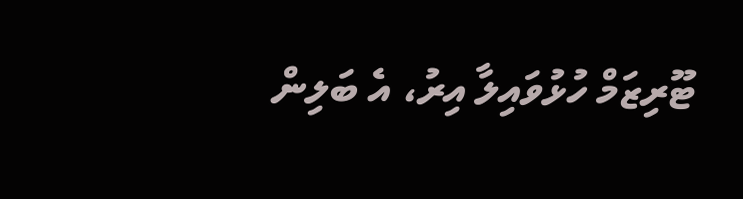ޓޫރިޒަމް ހުޅުވައިލާ އިރު، އެ ބަލިން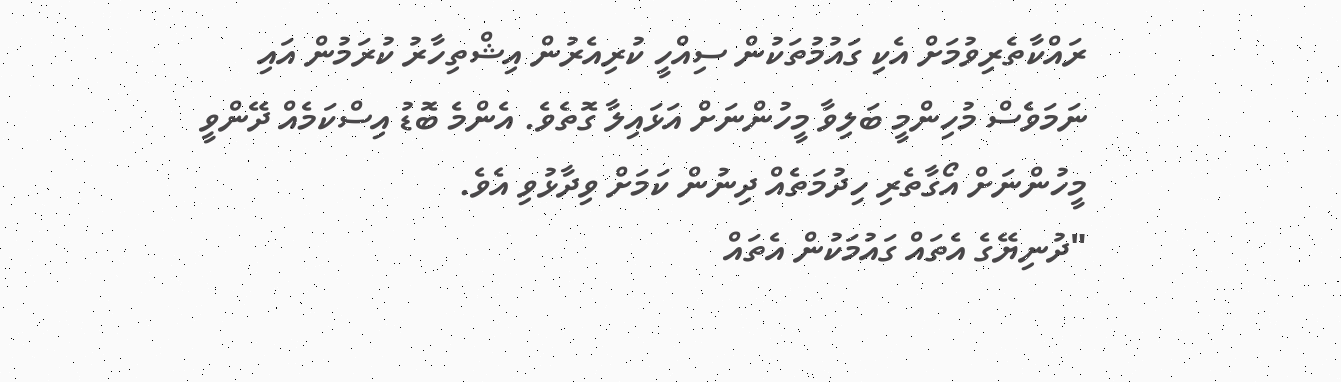ރައްކާތެރިވުމަށް އެކި ގައުމުތަކުން ސިއްހީ ކުރިއެރުން އިޝްތިހާރު ކުރަމުން އައި ނަމަވެސް މުހިންމީ ބަލިވާ މީހުންނަށް އަޅައިލާ ގޮތެވެ. އެންމެ ބޮޑު އިސްކަމެއް ދޭންވީ މީހުންނަށް އޯގާތެރި ހިދުމަތެއް ދިނުން ކަމަށް ވިދާޅުވި އެވެ.
"ދުނިޔޭގެ އެތައް ގައުމަކުން އެތައް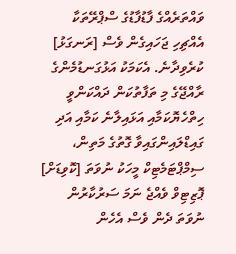ވައްތަރެއްގެ ފާޑުފާޑުގެ ސްޕްރޭތަކާ އެއްޗިހި ޖަހައިގެން ވެސް [ރަނގަޅު] ކުރެވިދާނެ. އެކަމަކު އަޅުގަނޑުމެންގެ ރާއްޖޭގެ މި ތަފާތުކަން ދައްކަންވީ ހިތްހެޔޮކަމާއި އަޅައިލާނެ ކަމާއި އަދި ގައިޑްލައިންގައިވާ ގޮތުގެ މަތިން، ސިމްޕްޓަމެޓިކް މީހަކު ނުވަތަ [ކޮވިޑަށް] ޕޮޒިޓިވް ވެއްޖެ ނަމަ ސަރުކާރުން ނުވަތަ ދެން ވެސް އެހެން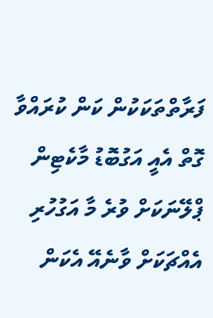ފަރާތްތަކަކުން ކަން ކުރައްވާ ގޮތް އެއީ އަގުބޮޑު މާކެޓިން ޕްލޭނަކަށް ވުރެ މާ އަގުހުރި އެއްޗަކަށް ވާނެއޭ އެކަން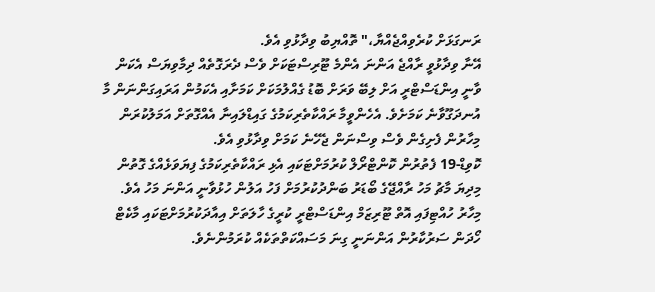ރަނގަޅަށް ކުރެވިއްޖެއްޔާ،" ތޮއްޔިބު ވިދާޅުވި އެވެ.
އޭނާ ވިދާޅުވީ ރާއްޖެ އަންނަ އެންމެ ޓޫރިސްޓަކަށް ވެސް ދެރަގޮތެއް ދިމާވިޔަސް އެކަން ވާނީ އިންޑަސްޓްރީ އަށް ލިބޭ ވަރަށް ބޮޑު ގެއްލުމަކަށް ކަމަށާއި އެކަމުން އަރައިގަންނަން މާ އުނދަގޫވާނެ ކަމަށެވެ. އެހެންވީމާ ރައްކާތެރިކަމުގެ ގައިޑްލައިނާ އެއްގޮތަށް އަމަލުކުރަން މިހާރުން ފެށިގެން ވެސް ވިސްނަން ޖެހޭނެ ކަމަށް ވިދާޅުވި އެވެ.
ކޮވިޑް-19 ފެތުރުން ކޮންޓްރޯލް ކުރުމަށްޓަކައި އެޅި ރައްކާތެރިކަމުގެ ފިޔަވަޅެއްގެ ގޮތުން މިދިޔަ މާޗު މަހު ރާއްޖޭގެ ބޯޑަރު ބަންދުކުރުމަށް ފަހު އަލުން ހުޅުވާނީ އަންނަ މަހު އެވެ. މިހާރު ހުއްޓިފައި އޮތް ޓޫރިޒަމް އިންޑަސްޓްރީ ކުރީގެ ހާލަތަށް އިއާދަކުރުމަށްޓަކައި މާކެޓް ހޯދަން ސަރުކާރުން އަންނަނީ ގިނަ މަސައްކަތްތަކެއް ކުރަމުންނެވެ.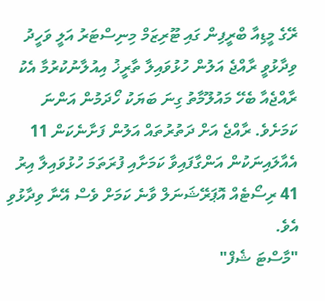ރޭގެ މީޑިއާ ބްރީފިން ގައި ޓޫރިޒަމް މިނިސްޓަރު އަލީ ވަހީދު ވިދާޅުވީ ރާއްޖެ އަލުން ހުޅުވައިލާ ތާރީޚު އިއުލާނުކުރުމާ އެކު ރާއްޖެއާ ބެހޭ މައުލޫމާތު ގިނަ ބަޔަކު ހޯދަމުން އަންނަ ކަމަށެވެ. ރާއްޖެ އަށް ދަތުރުތައް އަލުން ފަށާނެކަން 11 އެއާލައިނަކުން އަންގާފައިވާ ކަމަށާއި ފުރަތަމަ ހުޅުވައިލާ އިރު 41 ރިސޯޓެއް އޮޕަރޭޝަނަލް ވާނެ ކަމަށް ވެސް އޭނާ ވިދާޅުވި އެވެ.
"މާސްޓަ ޝެފް"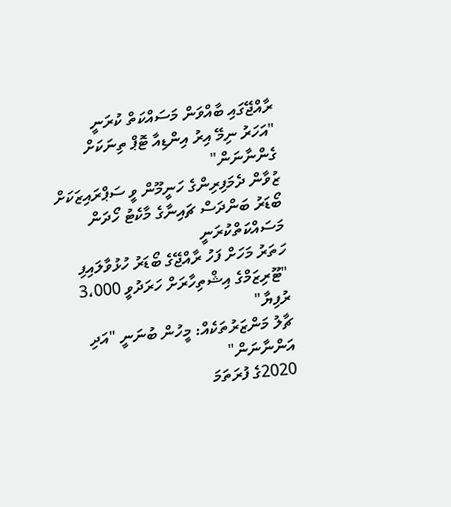ރާއްޖޭގައި ބާއްވަން މަސައްކަތް ކުރަނީ
"އަހަރު ނިމޭ އިރު އިންޑިއާ ޓޮޕް ތިނަކަށް ގެންނާނަން"
ޒުވާން ދެމަފިރިންގެ ހަނީމޫން ވީ ސަޕްރައިޒަކަށް
ބޯޑަރު ބަންދަސް ޗައިނާގެ މާކެޓު ހޯދަން މަސައްކަތްކުރަނީ
ހަތަރު މަހަށް ފަހު ރާއްޖޭގެ ބޯޑަރު ހުޅުވާލައިފި
"ޓޫރިޒަމްގެ އިޝްތިހާރަށް ހަރަދުވީ 3،000 ރުފިޔާ"
ޗާލު މަންޒަރުތަކެއް: މީހުން ބުނަނީ "އަދި އަންނާނަން"
2020ގެ ފުރަތަމަ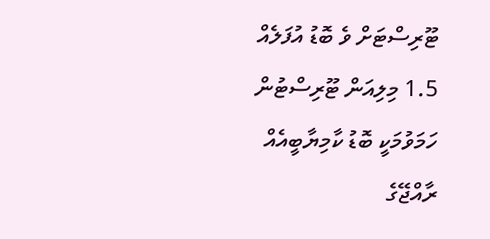ޓޫރިސްޓަށް ވެ ބޮޑު އުފަލެއް
1.5 މިލިއަން ޓޫރިސްޓުން ހަމަވުމަކީ ބޮޑު ކާމިޔާބީއެއް
ރާއްޖޭގެ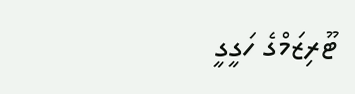ޓޫރިޒަމްގެ ހަގީގީ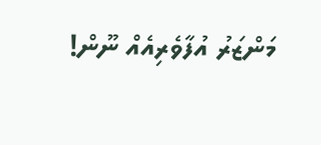މަންޒަރު އުފާވެރިއެއް ނޫން!